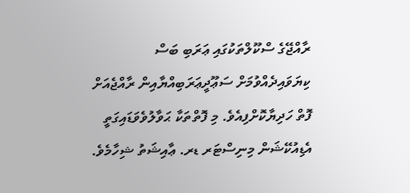ރާއްޖޭގެ ސްކޫލްތަކުގައި ޢަރަބި ބަސް ކިޔަވައިދެއްވުމަށް ސަޢޫދީޢަރަބިއްޔާއިން ރާއްޖެއަށް ފޮތް ހަދިޔާކޮށްފިއެވެ. މި ފޮތްތަކާ ޙަވާލުވެވަޑައިގަތީ އެޑިއުކޭޝަން މިނިސްޓަރ ޑރ. ޢާއިޝަތު ޝިހާމެވެ.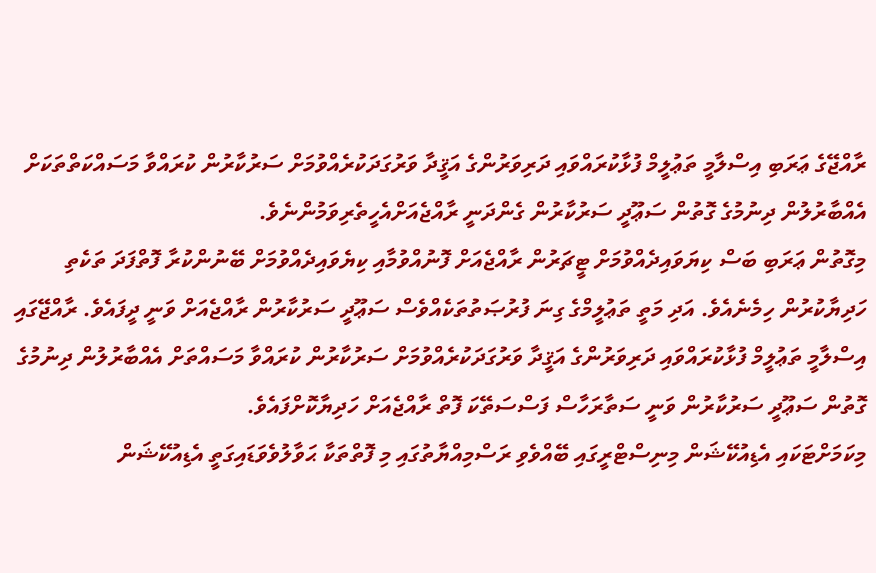ރާއްޖޭގެ ޢަރަބި އިސްލާމީ ތަޢުލީމް ފުޅާކުރައްވައި ދަރިވަރުންގެ އަޤީދާ ވަރުގަދަކުރެއްވުމަށް ސަރުކާރުން ކުރައްވާ މަސައްކަތްތަކަށް އެއްބާރުލުން ދިނުމުގެ ގޮތުން ސަޢޫދީ ސަރުކާރުން ގެންދަނީ ރާއްޖެއަށްއެހީތެރިވަމުންނެވެ.
މިގޮތުން ޢަރަބި ބަސް ކިޔަވައިދެއްވުމަށް ޓީޗަރުން ރާއްޖެއަށް ފޮނުއްވުމާއި ކިޔެވައިދެއްވުމަށް ބޭނުންކުރާ ފޮތްފަދަ ތަކެތި ހަދިޔާކުރުން ހިމެނެއެވެ. އަދި މަތީ ތަޢުލީމްގެ ގިނަ ފުރުޞަތުތަކެއްވެސް ސަޢޫދީ ސަރުކާރުން ރާއްޖެއަށް ވަނީ ދީފައެވެ. ރާއްޖޭގައި އިސްލާމީ ތަޢުލީމް ފުޅާކުރައްވައި ދަރިވަރުންގެ އަޤީދާ ވަރުގަދަކުރެއްވުމަށް ސަރުކާރުން ކުރައްވާ މަސައްތަށް އެއްބާރުލުން ދިނުމުގެ ގޮތުން ސަޢޫދީ ސަރުކާރުން ވަނީ ސަތާރަހާސް ފަސްސަތޭކަ ފޮތް ރާއްޖެއަށް ހަދިޔާކޮށްފައެވެ.
މިކަމަށްޓަކައި އެޑިއުކޭޝަން މިނިސްޓްރީގައި ބޭއްވެވި ރަސްމިއްޔާތުގައި މި ފޮތްތަކާ ޙަވާލުވެވަޑައިގަތީ އެޑިއުކޭޝަން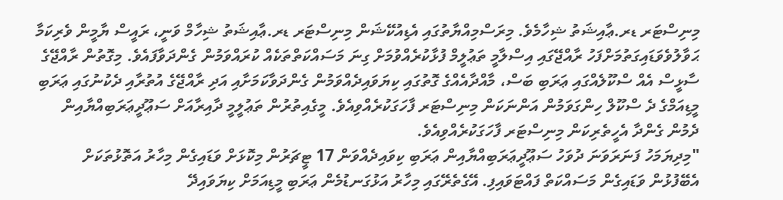މިނިސްޓަރ ޑރ.ޢާއިޝަތު ޝިހާމެވެ. މިރަސްމިއްޔާތުގައި އެޑިއުކޭޝަން މިނިސްޓަރ ޑރ.ޢާއިޝަތު ޝިހާމް ވަނީ، ރައީސް ޔާމީން ވެރިކަމާ ޙަވާލުވެވަޑައިގަތުމަށްފަހު ރާއްޖޭގައި އިސްލާމީ ތަޢުލީމް ފުޅާކުރެއްވުމަށް ގިނަ މަސައްކަތްތަކެއް ކުރައްވަމުން ގެންދަވާފައެވެ. މިގޮތުން ރާއްޖޭގެ ސާޅީސް އެއް ސްކޫލެއްގައި ޢަރަބި ބަސް، މާއްދާއެއްގެ ގޮތުގައި ކިޔަވައިދެއްވަމުން ގެންދަވާކަމަށާއި އަދި ރާއްޖޭގެ އުތުރާއި ދެކުނުގައި ޢަރަބި މީޑިއަމްގެ ދެ ސްކޫލް ހިންގަވަމުން އަންނަކަން މިނިސްޓަރ ފާހަގަކުރެއްވިއެވެ. މީގެއިތުރުން ތަޢުލީމީ ދާއިރާއަށް ސަޢޫދީޢަރަބިއްޔާއިން ދެމުން ގެންދާ އެހީތެރިކަން މިނިސްޓަރ ފާހަގަކުރެއްވިއެވެ.
"މިދިޔަމަހު ފަނަރަވަނަ ދުވަހު ސަޢޫދީޢަރަބިއްޔާއިން ޢަރަބި ކިވައިދެއްވަން 17 ޓީޗަރުން މިކޮޅަށް ވަޑައިގެން މިހާރު އަތޮޅުތަކަށް އެބޭފުޅުން ވަޑައިގެން މަސައްކަތް ފައްޓަވައިފި. އޭގެތެރޭގައި މިހާރު އަޅުގަނޑުމެން ޢަރަބި މީޑިއަމަށް ކިޔަވައިދޭ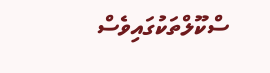ސްކޫލްތަކުގައިވެސް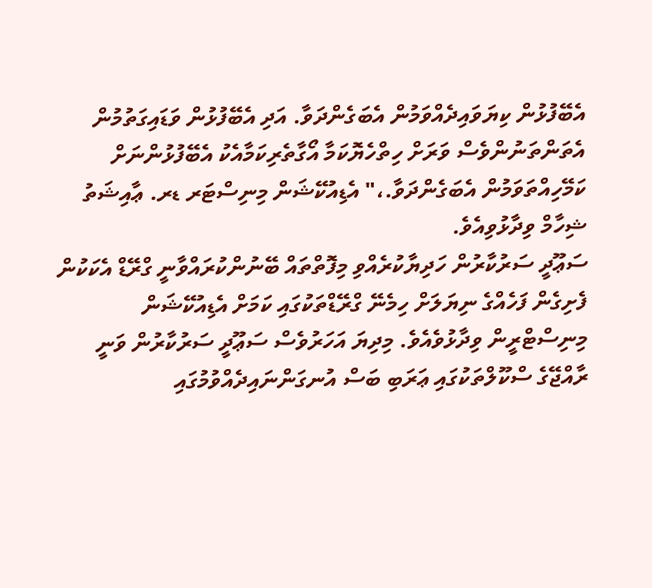އެބޭފުޅުން ކިޔަވައިދެއްވަމުން އެބަގެންދަވާ. އަދި އެބޭފުޅުން ވަޑައިގަތުމުން އެތަންތަނުންވެސް ވަރަށް ހިތްހެޔޮކަމާ އޯގާތެރިކަމާއެކު އެބޭފުޅުންނަށް ކަމޭހިއްތަވަމުން އެބަގެންދަވާ.،" އެޑިއުކޭޝަން މިނިސްޓަރ ޑރ. ޢާއިޝަތު ޝިހާމް ވިދާޅުވިއެވެ.
ސަޢޫދީ ސަރުކާރުން ހަދިޔާކުރެއްވި މިފޮތްތައް ބޭނުންކުރައްވާނީ ގްރޭޑް އެކަކުން ފެށިގެން ފަހެއްގެ ނިޔަލަށް ހިމެނޭ ގްރޭޑްތަކުގައި ކަމަށް އެޑިއުކޭޝަން މިނިސްޓްރީން ވިދާޅުވެއެވެ. މިދިޔަ އަހަރުވެސް ސަޢޫދީ ސަރުކާރުން ވަނީ ރާއްޖޭގެ ސްކޫލްތަކުގައި ޢަރަބި ބަސް އުނގަންނައިދެއްވުމުގައި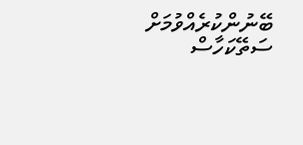ބޭނުންކުރެއްވުމަށް ސަތޭކަހާސް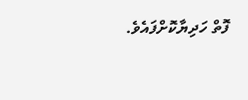ފޮތް ހަދިޔާކޮށްފައެވެ.